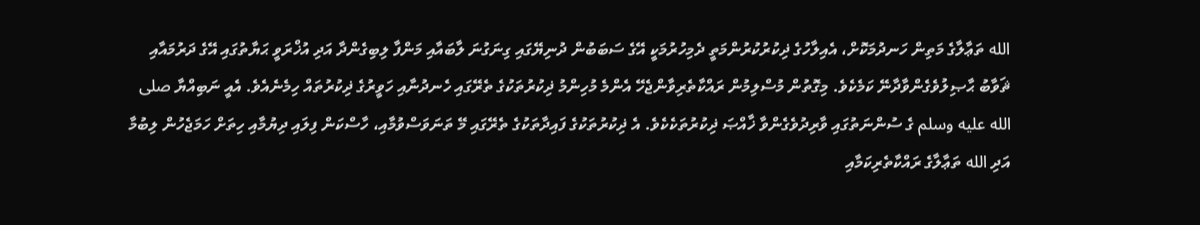الله ތަޢާލާގެ މަތިން ހަނދުމަކޮށް، އެއިލާހުގެ ޛިކުރުކުރުންމަތީ ދެމިހުރުމަކީ އޭގެ ސަބަބުން ދުނިޔޭގައި ގިނަގުނަ ލާބައާއި މަންފާ ލިބިގެންދާ އަދި އުޚްރަވީ ޙަޔާތުގައި އޭގެ ދަރުމައާއި ޘަވާބު ޙާޞިލުވެގެންވާދާނޭ ކަމެކެވެ. މިގޮތުން މުސްލިމުން ރައްކާތެރިވާންޖެހޭ އެންމެ މުހިންމު ޛިކުރުތަކުގެ ތެރޭގައި ހެނދުނާއި ހަވީރުގެ ޛިކުރުތައް ހިމެނެއެވެ. އެއީ ނަބިއްޔާ صلى الله عليه وسلم ގެ ސުންނަތުގައި ވާރިދުވެގެންވާ ޚާއްޞަ ޛިކުރުތަކެކެވެ. އެ ޛިކުރުތަކުގެ ފައިދާތަކުގެ ތެރޭގައި މޭ ތަނަވަސްވުމާއި، ހާސްކަން ފިލައި ދިޔުމާއި ހިތަށް ހަމަޖެހުން ލިބުމާ އަދި الله ތަޢާލާގެ ރައްކާތެރިކަމާއި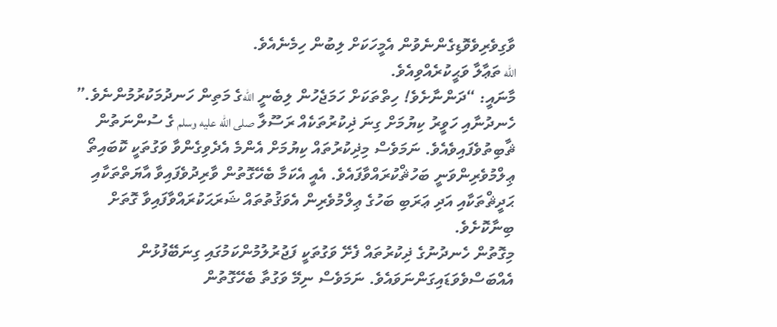ވާގިވެރިވެވޮޑިގެންނެވުން އެމީހަކަށް ލިބުން ހިމެނެއެވެ.
الله ތަޢާލާ ވަޙީކުރެއްވިއެވެ.
މާނައީ: “ދަންނާށެވެ! ހިތްތަކަށް ހަމަޖެހުން ލިބެނީ اللهގެ މަތިން ހަނދުމަކުރުމުންނެވެ.”
ހެނދުނާއި ހަވީރު ކިޔުމަށް ގިނަ ޛިކުރުތަކެއް ރަސޫލާ صلى الله عليه وسلم ގެ ސުންނަތުން ޘާބިތުވެފައިވެއެވެ. ނަމަވެސް މިޛިކުރުތައް ކިޔުމަށް އެންމެ އެދެވިގެންވާ ވަގުތަކީ ކޮބައިތޯ ޢިލްމުވެރިންވަނީ ބަހުޘްކުރައްވާފައެވެ. އެއީ އެކަމާ ބެހޭގޮތުން ވާރިދުވެފައިވާ އާޔަތްތަކާއި ޙަދީޘްތަކާއި އަދި ޢަރަބި ބަހުގެ ޢިލްމުވެރިން އެވަޤުތުތައް ޝަރަޙަކުރައްވާފައިވާ ގޮތަށް ބިނާކޮށެވެ.
މިގޮތުން ހެނދުނުގެ ޛިކުރުތައް ފެށޭ ވަގުތަކީ ފަޖުރުލުމުންކަމުގައި ގިނަބޭފުޅުން އެއްބަސްވެވަޑައިގަންނަވައެވެ. ނަމަވެސް ނިމޭ ވަގުތާ ބެހޭގޮތުން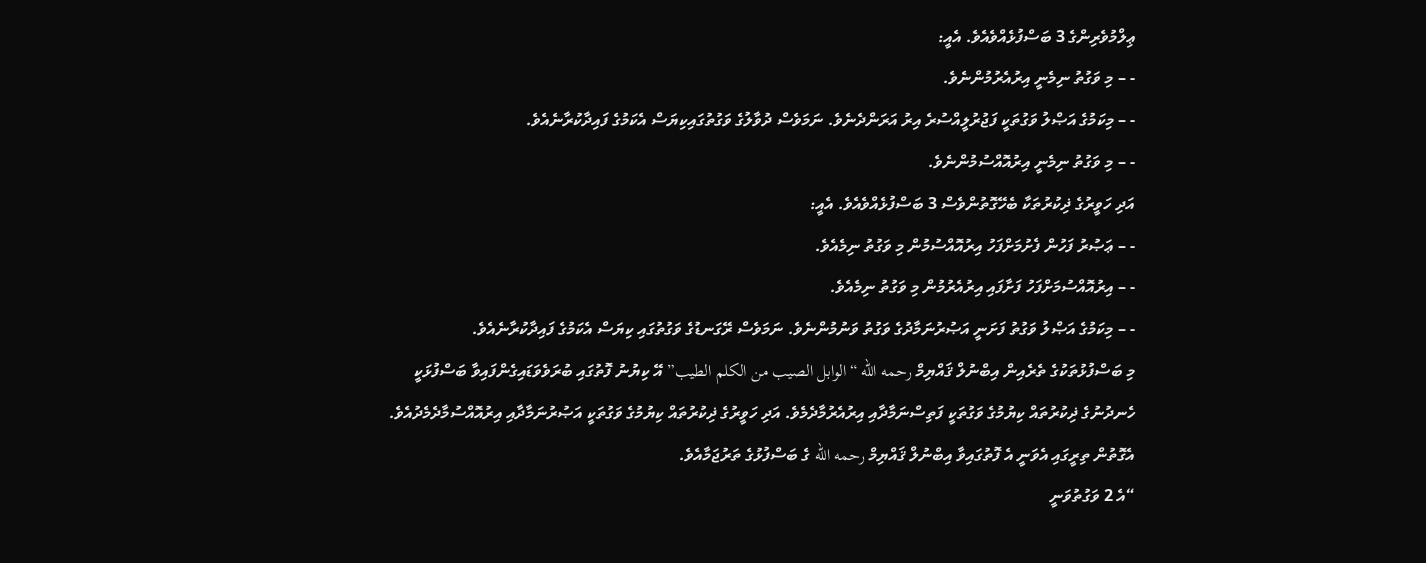ޢިލްމުވެރިންގެ 3 ބަސްފުޅެއްވެއެވެ. އެއީ:
- – މި ވަގުތު ނިމެނީ އިރުއެރުމުންނެވެ.
- – މިކަމުގެ އަޞްލު ވަގުތަކީ ފަޖުރުލީއްސުރެ އިރު އަރަންދެނެވެ. ނަމަވެސް ދުވާލުގެ ވަގުތުގައިކިޔަސް އެކަމުގެ ފައިދާކުރާނެއެވެ.
- – މި ވަގުތު ނިމެނީ އިރުއޮއްސުމުންނެވެ.
އަދި ހަވީރުގެ ޛިކުރުތަކާ ބެހޭގޮތުންވެސް 3 ބަސްފުޅެއްވެއެވެ. އެއީ:
- – ޢަޞުރު ފަހުން ފެށުމަށްފަހު އިރުއޮއްސުމުން މި ވަގުތު ނިމެއެވެ.
- – އިރުއޮއްސުމަށްފަހު ފަށާފައި އިރުއެރުމުން މި ވަގުތު ނިމެއެވެ.
- – މިކަމުގެ އަޞްލު ވަގުތު ފަށަނީ އަޞުރުނަމާދުގެ ވަގުތު ވަނުމުންނެވެ. ނަމަވެސް ރޭގަނޑުގެ ވަގުތުގައި ކިޔަސް އެކަމުގެ ފައިދާކުރާނެއެވެ.
މި ބަސްފުޅުތަކުގެ ތެރެއިން އިބްނުލް ޤައްޔިމް رحمه الله “الوابل الصيب من الكلم الطيب” އޭ ކިޔުނު ފޮތުގައި ބުރަވެވަޑައިގެންފައިވާ ބަސްފުޅަކީ ހެނދުނުގެ ޛިކުރުތައް ކިޔުމުގެ ވަގުތަކީ ފަތިސްނަމާދާއި އިރުއެރުމާދެމެވެ. އަދި ހަވީރުގެ ޛިކުރުތައް ކިޔުމުގެ ވަގުތަކީ އަޞުރުނަމާދާއި އިރުއޮއްސުމާދެމެދުއެވެ. އެގޮތުން ތިރީގައި އެވަނީ އެ ފޮތުގައިވާ އިބްނުލް ޤައްޔިމް رحمه الله ގެ ބަސްފުޅުގެ ތަރުޖަމާއެވެ.
“އެ 2 ވަގުތުވަނީ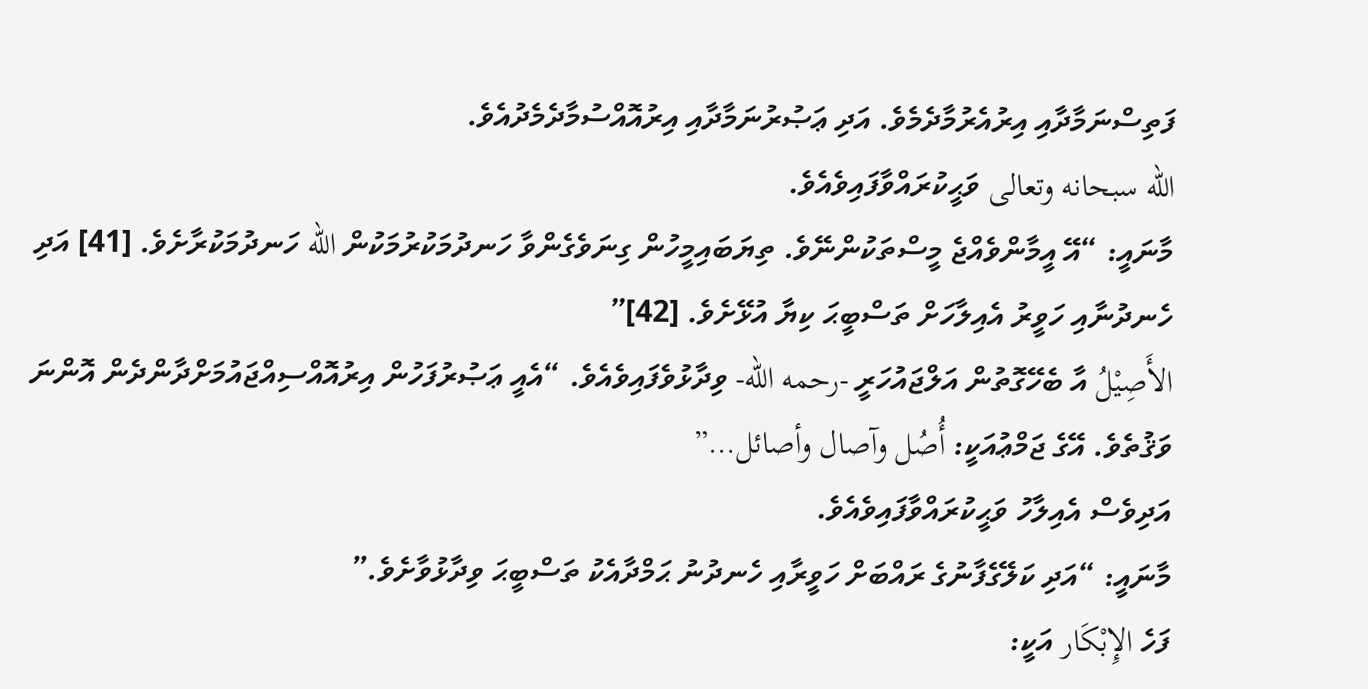ފަތިސްނަމާދާއި އިރުއެރުމާދެމެވެ. އަދި ޢަޞުރުނަމާދާއި އިރުއޮއްސުމާދެމެދުއެވެ.
الله سبحانه وتعالى ވަޙީކުރައްވާފައިވެއެވެ.
މާނައީ: “އޭ އީމާންވެއްޖެ މީސްތަކުންނޭވެ. ތިޔަބައިމީހުން ގިނަވެގެންވާ ހަނދުމަކުރުމަކުން الله ހަނދުމަކުރާށެވެ. [41] އަދި ހެނދުނާއި ހަވީރު އެއިލާހަށް ތަސްބީޙަ ކިޔާ އުޅޭށެވެ. [42]”
الأَصِيْلُ އާ ބެހޭގޮތުން އަލްޖައުހަރީ -رحمه الله- ވިދާޅުވެފައިވެއެވެ. “އެއީ ޢަޞުރުފަހުން އިރުއޮއްސިއްޖައުމަށްދާންދެން އޮންނަ ވަޤުތެވެ. އޭގެ ޖަމްޢުއަކީ: أُصُل وآصال وأصائل…”
އަދިވެސް އެއިލާހު ވަޙީކުރައްވާފައިވެއެވެ.
މާނައީ: “އަދި ކަލޭގެފާނުގެ ރައްބަށް ހަވީރާއި ހެނދުނު ޙަމްދާއެކު ތަސްބީޙަ ވިދާޅުވާށެވެ.”
ފަހެ الإِبْكَار އަކީ: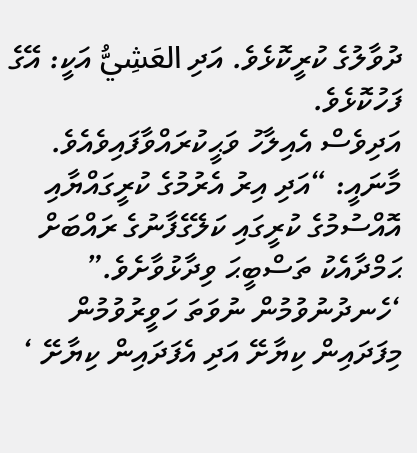ދުވާލުގެ ކުރީކޮޅެވެ. އަދި العَشِيُّ އަކީ: އޭގެ ފަހުކޮޅެވެ.
އަދިވެސް އެއިލާހު ވަޙީކުރައްވާފައިވެއެވެ.
މާނައީ: “އަދި އިރު އެރުމުގެ ކުރީގައްޔާއި އޮއްސުމުގެ ކުރީގައި ކަލޭގެފާނުގެ ރައްބަށް ޙަމްދާއެކު ތަސްބީޙަ ވިދާޅުވާށެވެ.”
‘ހެނދުނުވުމުން ނުވަތަ ހަވީރުވުމުން މިފަދައިން ކިޔާށޭ އަދި އެފަދައިން ކިޔާށޭ ‘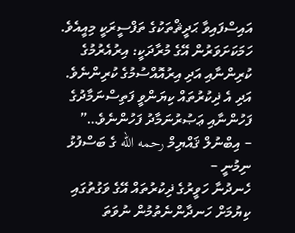އައިސްފައިވާ ޙަދީޘްތަކުގެ ތަފްސީރަކީ މިއީއެވެ. ހަމަކަށަވަރުން އޭގެ މުރާދަކީ: އިރުއެރުމުގެ ކުރިންނާއި އަދި އިރުއޮއްސުމުގެ ކުރިންނެވެ. އަދި އެ ޛިކުރުތައް ކިޔަންވީ ފަތިސްނަމާދުގެ ފަހުންނާއި ޢަޞުރުނަމާދު ފަހުންނެވެ…”
– އިބްނުލް ޤައްޔިމް رحمه الله ގެ ބަސްފުޅު ނިމުނީ –
ހެނދުނާ ހަވީރުގެ ޛިކުރުތައް އޭގެ ވަގުތުގައި ކިޔުމަށް ހަނދާންނެތުމުން ނުވަތަ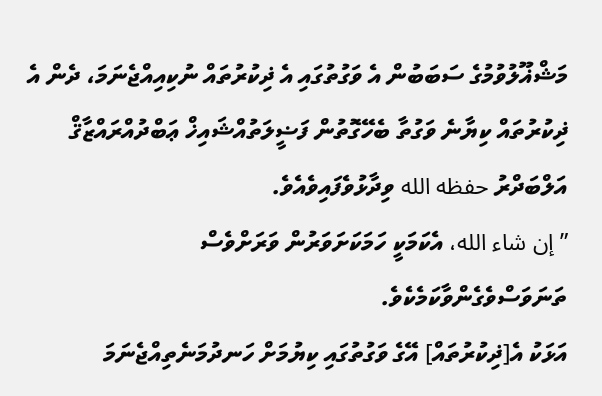މަޝްޣޫލުވުމުގެ ސަބަބުން އެ ވަގުތުގައި އެ ޛިކުރުތައް ނުކިއިއްޖެނަމަ، ދެން އެ ޛިކުރުތައް ކިޔާނެ ވަގުތާ ބެހޭގޮތުން ފަޟީލަތުއްޝައިޚް ޢަބްދުއްރައްޒާޤް އަލްބަދްރު حفظه الله ވިދާޅުވެފައިވެއެވެ.
” إن شاء الله، އެކަމަކީ ހަމަކަށަވަރުން ވަރަށްވެސް ތަނަވަސްވެގެންވާކަމެކެވެ.
އަޅަކު އެ[ޛިކުރުތައް] އޭގެ ވަގުތުގައި ކިޔުމަށް ހަނދުމަނެތިއްޖެނަމަ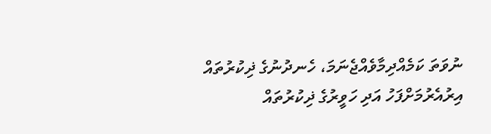ނުވަތަ ކަމެއްދިމާވެއްޖެނަމަ، ހެނދުނުގެ ޛިކުރުތައް އިރުއެރުމަށްފަހު އަދި ހަވީރުގެ ޛިކުރުތައް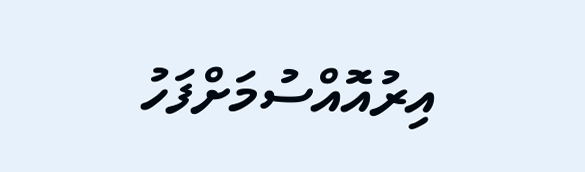އިރުއޮއްސުމަށްފަހު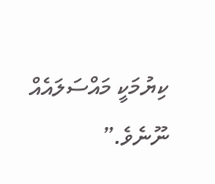ކިޔުމަކީ މައްސަލައެއް ނޫނެވެ.”